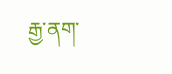རྒྱ་ནག་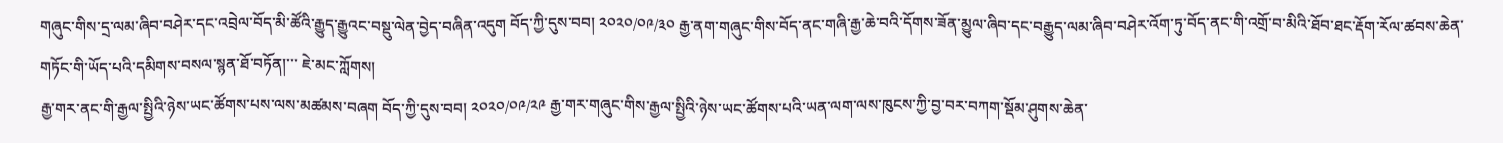གཞུང་གིས་དྲ་ལམ་ཞིབ་བཤེར་དང་འབྲེལ་བོད་མི་ཚོའི་རྒྱུད་རྒྱུའང་བསྡུ་ལེན་བྱེད་བཞིན་འདུག བོད་ཀྱི་དུས་བབ། ༢༠༢༠/༠༩/༣༠ རྒྱ་ནག་གཞུང་གིས་བོད་ནང་གཞི་རྒྱ་ཆེ་བའི་དོགས་ཟོན་མྱུལ་ཞིབ་དང་བརྒྱུད་ལམ་ཞིབ་བཤེར་འོག་ཏུ་བོད་ནང་གི་འགྲོ་བ་མིའི་ཐོབ་ཐང་རྡོག་རོལ་ཚབས་ཆེན་གཏོང་གི་ཡོད་པའི་དམིགས་བསལ་སྙན་ཐོ་བཏོན།་་་ ཇེ་མང་ཀློགས།
རྒྱ་གར་ནང་གི་རྒྱལ་སྤྱིའི་ཉེས་ཡང་ཚོགས་པས་ལས་མཚམས་བཞག བོད་ཀྱི་དུས་བབ། ༢༠༢༠/༠༩/༢༩ རྒྱ་གར་གཞུང་གིས་རྒྱལ་སྤྱིའི་ཉེས་ཡང་ཚོགས་པའི་ཡན་ལག་ལས་ཁུངས་ཀྱི་བྱ་བར་བཀག་སྡོམ་ཤུགས་ཆེན་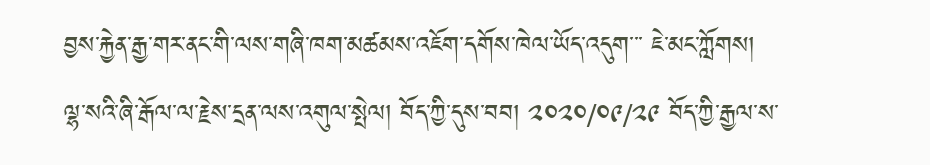བྱས་རྐྱེན་རྒྱ་གར་ནང་གི་ལས་གཞི་ཁག་མཚམས་འཇོག་དགོས་ཁེལ་ཡོད་འདུག་་་ ཇེ་མང་ཀློགས།
ལྷ་སའི་ཞི་རྒོལ་ལ་རྗེས་དྲན་ལས་འགུལ་སྤེལ། བོད་ཀྱི་དུས་བབ། ༢༠༢༠/༠༩/༢༩ བོད་ཀྱི་རྒྱལ་ས་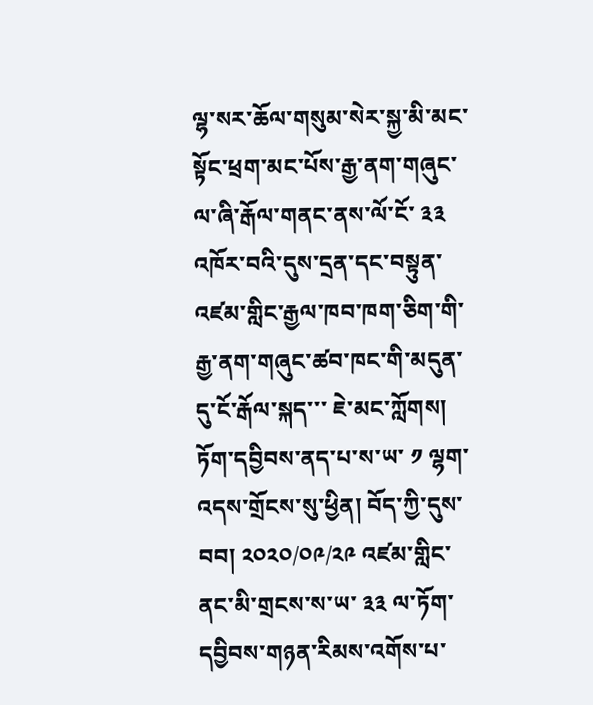ལྷ་སར་ཆོལ་གསུམ་སེར་སྐྱ་མི་མང་སྟོང་ཕྲག་མང་པོས་རྒྱ་ནག་གཞུང་ལ་ཞི་རྒོལ་གནང་ནས་ལོ་ངོ་ ༣༣ འཁོར་བའི་དུས་དྲན་དང་བསྟུན་འཛམ་གླིང་རྒྱལ་ཁབ་ཁག་ཅིག་གི་རྒྱ་ནག་གཞུང་ཚབ་ཁང་གི་མདུན་དུ་ངོ་རྒོལ་སྐད་་་ ཇེ་མང་ཀློགས།
ཏོག་དབྱིབས་ནད་པ་ས་ཡ་ ༡ ལྷག་འདས་གྲོངས་སུ་ཕྱིན། བོད་ཀྱི་དུས་བབ། ༢༠༢༠/༠༩/༢༩ འཛམ་གླིང་ནང་མི་གྲངས་ས་ཡ་ ༣༣ ལ་ཏོག་དབྱིབས་གཉན་རིམས་འགོས་པ་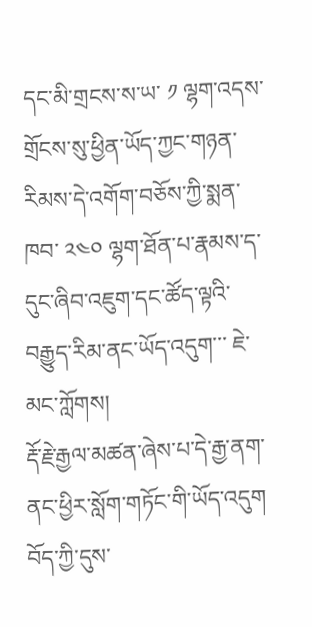དང་མི་གྲངས་ས་ཡ་ ༡ ལྷག་འདས་གྲོངས་སུ་ཕྱིན་ཡོད་ཀྱང་གཉན་རིམས་དེ་འགོག་བཅོས་ཀྱི་སྨན་ཁབ་ ༢༤༠ ལྷག་ཐོན་པ་རྣམས་ད་དུང་ཞིབ་འཇུག་དང་ཚོད་ལྟའི་བརྒྱུད་རིམ་ནང་ཡོད་འདུག་་་ ཇེ་མང་ཀློགས།
རྡོ་རྗེ་རྒྱལ་མཚན་ཞེས་པ་དེ་རྒྱ་ནག་ནང་ཕྱིར་སློག་གཏོང་གི་ཡོད་འདུག བོད་ཀྱི་དུས་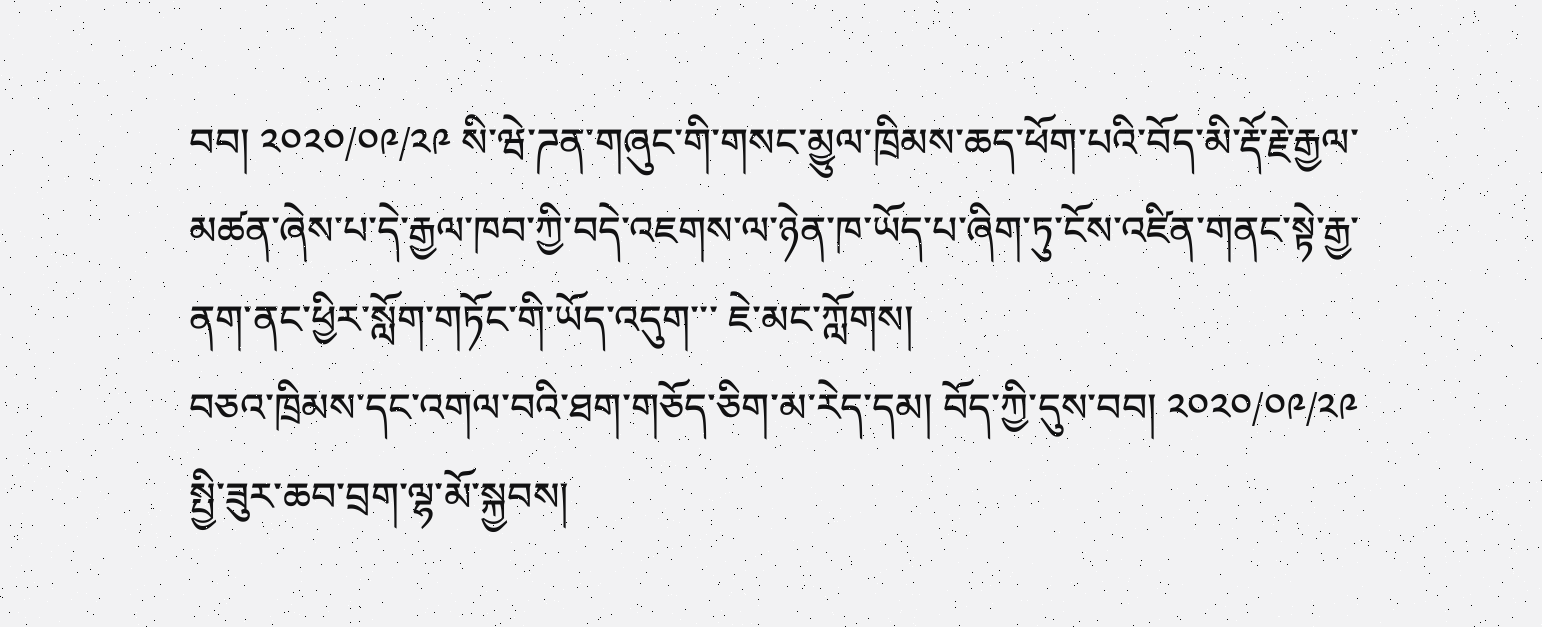བབ། ༢༠༢༠/༠༩/༢༩ སི་ཝེ་ཌན་གཞུང་གི་གསང་མྱུལ་ཁྲིམས་ཆད་ཕོག་པའི་བོད་མི་རྡོ་རྗེ་རྒྱལ་མཚན་ཞེས་པ་དེ་རྒྱལ་ཁབ་ཀྱི་བདེ་འཇགས་ལ་ཉེན་ཁ་ཡོད་པ་ཞིག་ཏུ་ངོས་འཛིན་གནང་སྟེ་རྒྱ་ནག་ནང་ཕྱིར་སློག་གཏོང་གི་ཡོད་འདུག་་་ ཇེ་མང་ཀློགས།
བཅའ་ཁྲིམས་དང་འགལ་བའི་ཐག་གཅོད་ཅིག་མ་རེད་དམ། བོད་ཀྱི་དུས་བབ། ༢༠༢༠/༠༩/༢༩ སྤྱི་ཟུར་ཆབ་བྲག་ལྷ་མོ་སྐྱབས།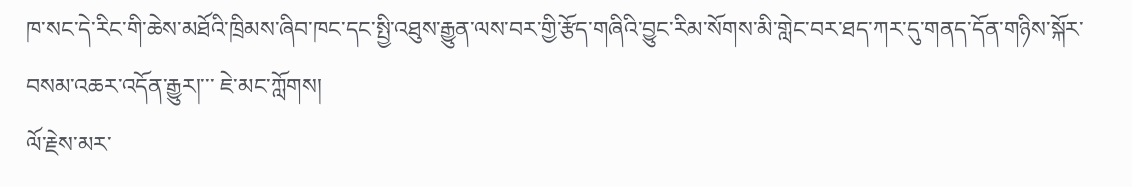ཁ་སང་དེ་རིང་གི་ཆེས་མཐོའི་ཁྲིམས་ཞིབ་ཁང་དང་སྤྱི་འཐུས་རྒྱུན་ལས་བར་གྱི་རྩོད་གཞིའི་བྱུང་རིམ་སོགས་མི་གླེང་བར་ཐད་ཀར་དུ་གནད་དོན་གཉིས་སྐོར་བསམ་འཆར་འདོན་རྒྱུར།་་་ ཇེ་མང་ཀློགས།
ལོ་རྗེས་མར་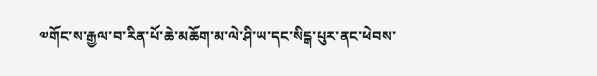༧གོང་ས་རྒྱལ་བ་རིན་པོ་ཆེ་མཆོག་མ་ལེ་ཤི་ཡ་དང་སིངྒ་པུར་ནང་ཕེབས་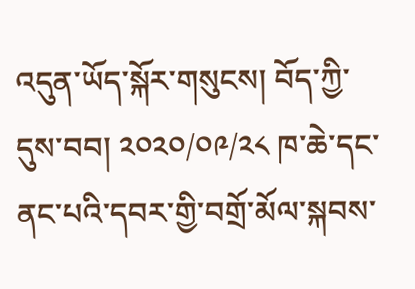འདུན་ཡོད་སྐོར་གསུངས། བོད་ཀྱི་དུས་བབ། ༢༠༢༠/༠༩/༢༨ ཁ་ཆེ་དང་ནང་པའི་དབར་གྱི་བགྲོ་མོལ་སྐབས་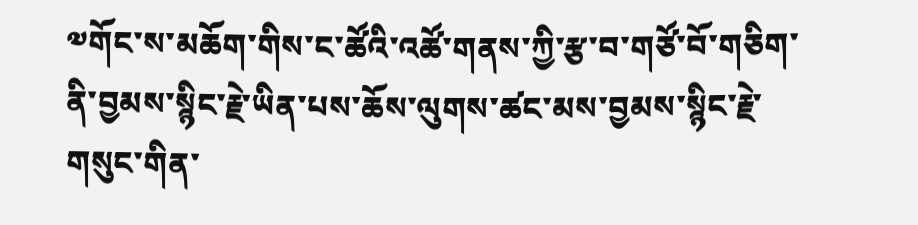༧གོང་ས་མཆོག་གིས་ང་ཚོའི་འཚོ་གནས་ཀྱི་རྩ་བ་གཙོ་བོ་གཅིག་ནི་བྱམས་སྙིང་རྗེ་ཡིན་པས་ཆོས་ལུགས་ཚང་མས་བྱམས་སྙིང་རྗེ་གསུང་གིན་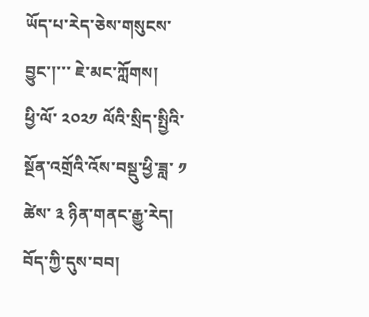ཡོད་པ་རེད་ཅེས་གསུངས་བྱུང་།་་་ ཇེ་མང་ཀློགས།
ཕྱི་ལོ་ ༢༠༢༡ ལོའི་སྲིད་སྤྱིའི་སྔོན་འགྲོའི་འོས་བསྡུ་ཕྱི་ཟླ་ ༡ ཚེས་ ༣ ཉིན་གནང་རྒྱུ་རེད། བོད་ཀྱི་དུས་བབ།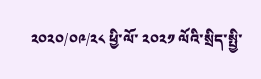༢༠༢༠/༠༩/༢༨ ཕྱི་ལོ་ ༢༠༢༡ ལོའི་སྲིད་སྤྱི་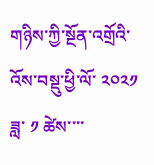གཉིས་ཀྱི་སྔོན་འགྲོའི་འོས་བསྡུ་ཕྱི་ལོ་ ༢༠༢༡ ཟླ་ ༡ ཚེས་་་་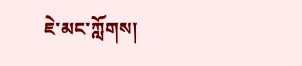ཇེ་མང་ཀློགས།